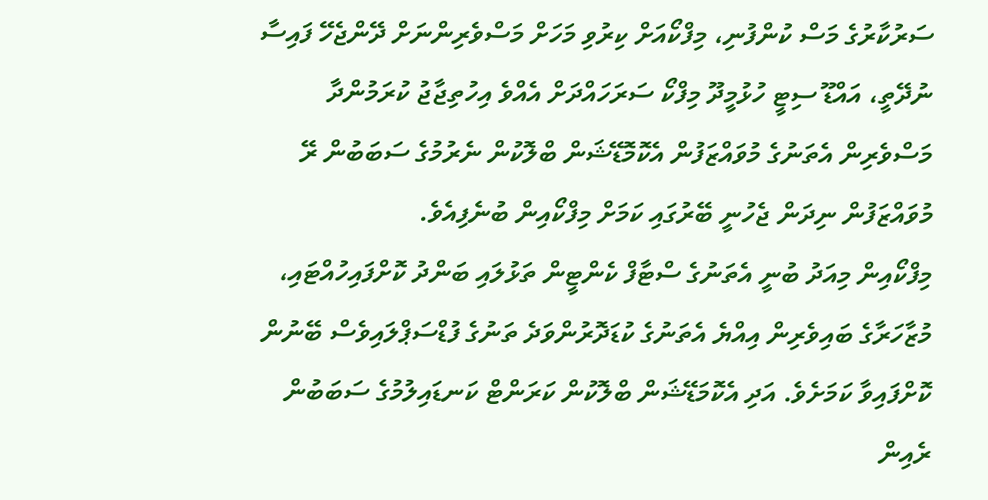ސަރުކާރުގެ މަސް ކުންފުނި، މިފްކޯއަށް ކިރުވި މަހަށް މަސްވެރިންނަށް ދޭންޖެހޭ ފައިސާ ނުދޭތީ، އައްޑޫ ސިޓީ ހުޅުމީދޫ މިފްކޯ ސަރަހައްދަށް އެއްވެ އިހުތިޖާޖު ކުރަމުންދާ މަސްވެރިން އެތަނުގެ މުވައްޒަފުން އެކޮމޮޑޭޝަން ބްލޮކުން ނެރުމުގެ ސަބަބުން ރޭ މުވައްޒަފުން ނިދަން ޖެހުނީ ބޭރުގައި ކަމަށް މިފްކޯއިން ބުނެފިއެވެ.
މިފްކޯއިން މިއަދު ބުނީ އެތަނުގެ ސްޓާފް ކެންޓީން ތަޅުލައި ބަންދު ކޮށްފައިހުއްޓައި، މުޒާހަރާގެ ބައިވެރިން އިއްޔެ އެތަނުގެ ކުޑަދޮރުންވަދެ ތަނުގެ ފުޑްސަޕްލައިވެސް ބޭނުން ކޮށްފައިވާ ކަމަށެވެ. އަދި އެކޮމަޑޭޝަން ބްލޮކުން ކަރަންޓް ކަނޑައިލުމުގެ ސަބަބުން ރެއިން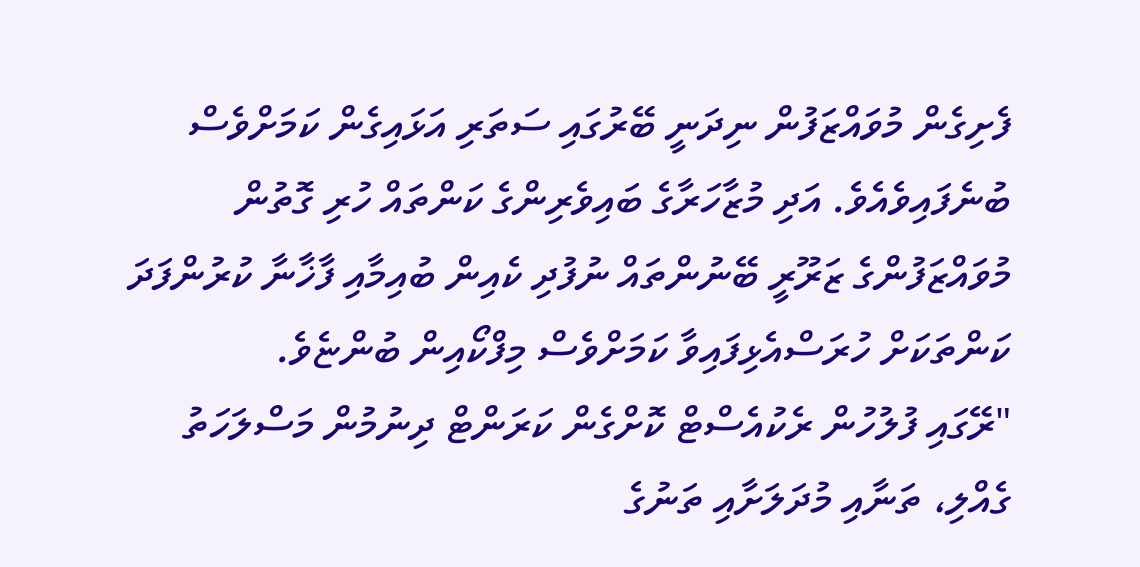ފެށިގެން މުވައްޒަފުން ނިދަނީ ބޭރުގައި ސަތަރި އަޅައިގެން ކަމަށްވެސް ބުނެފައިވެއެވެ. އަދި މުޒާހަރާގެ ބައިވެރިންގެ ކަންތައް ހުރި ގޮތުން މުވައްޒަފުންގެ ޒަރޫރީ ބޭނުންތައް ނުފުދި ކެއިން ބުއިމާއި ފާޚާނާ ކުރުންފަދަ ކަންތަކަށް ހުރަސްއެޅިފައިވާ ކަމަށްވެސް މިފްކޯއިން ބުންޏެވެ.
"ރޭގައި ފުލުހުން ރެކުއެސްޓް ކޮށްގެން ކަރަންޓް ދިނުމުން މަސްލަހަތު ގެއްލި، ތަނާއި މުދަލަށާއި ތަނުގެ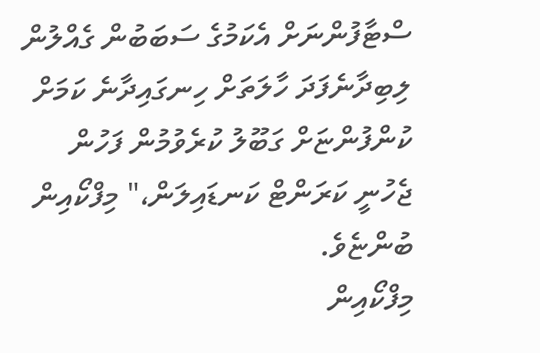ސްޓާފުންނަށް އެކަމުގެ ސަބަބުން ގެއްލުން ލިބިދާނެފަދަ ހާލަތަށް ހިނގައިދާނެ ކަމަށް ކުންފުންޏަށް ގަބޫލު ކުރެވުމުން ފަހުން ޖެހުނީ ކަރަންޓް ކަނޑައިލަން،" މިފްކޯއިން ބުންޏެވެ.
މިފްކޯއިން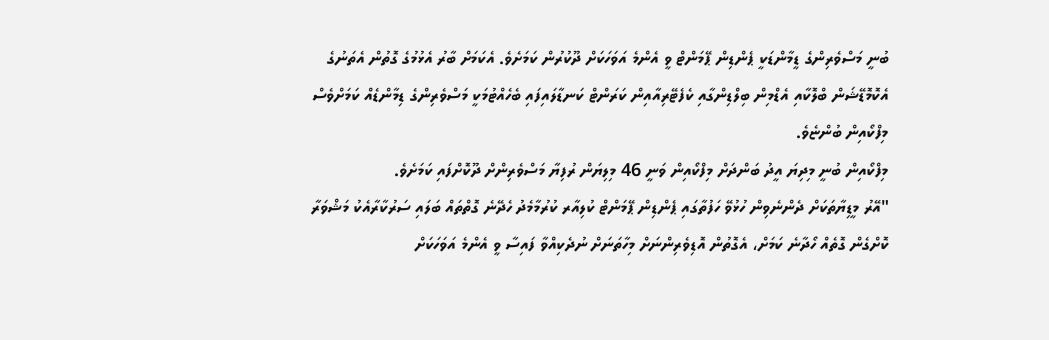ބުނީ މަސްވެރިންގެ ޑީމާންޑަކީ ޕެންޑިން ޕޭމަންޓް ވީ އެންމެ އަވަހަކަށް ދޫކުރުން ކަމަށެވެ. އެކަމަށް ބާރު އެޅުމުގެ ގޮތުން އެތަނުގެ އެކޮމޮޑޭޝަން ބްލޮކާއި އެޑްމިން ބިލްޑިންގާއި ކެފެޓޭރިއާއިން ކަރަންޓް ކަނޑާލައިފައި ބެހެއްޓުމަކީ މަސްވެރިންގެ ޑިމާންޑެއް ކަމަށްވެސް މިފްކޯއިން ބުންޏެވެ.
މިފްކޯއިން ބުނީ މިދިޔަ އީދު ބަންދަށް މިފްކޯއިން ވަނީ 46 މިލިޔަން ރުފިޔާ މަސްވެރިންށް ދޫކޮށްފައި ކަމަށެވެ.
"އޭރު މީޑިޔާތަކަށް ދެންނެވިން ހުޅުވޭ ހަފުތާގައި ޕެންޑިން ޕޭމަންޓް ކުލިއާރ ކުރުމާމެދު ހެދޭނެ ގޮތްތައް ބަލައި ސަރުކާރާއެކު މަޝްވަރާ ކޮށްގެން ގޮތެއް ހޯދާނެ ކަމަށް، އެގޮތުން އޮޑިވެރިންނަށް މިހާތަނަށް ނުދެކިއްވާ ފައިސާ ވީ އެންމެ އަވަހަކަށް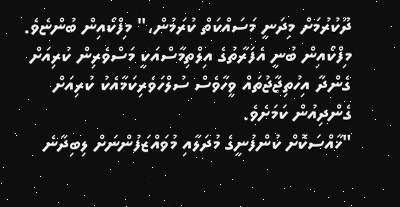ދޫކުރުމަށް މިދަނީ މަސައްކަތް ކުރަމުން،" މިފްކޯއިން ބުންޏެވެ.
މިފްކޯއިން ބުނީ އެފަރާތުގެ އިލްތިމާސްއަކީ މަސްވެރިން ކުރިއަށް ގެންދާ އިހުތިޖާޖުތައް ވީހާވެސް ސުލްހަވެރިކަމާއެކު ކުރިއަށް ގެންދިއުން ކަމަށެވެ.
"ޚާއްސަކޮށް ކުންފުނީގެ މުދަލާއި މުވައްޒަފުންނަށް ލިބިދާނެ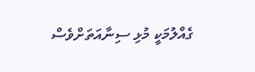ގެއްލުމަކީ މުޅި ސިނާއަތަށްވެސް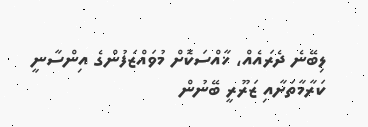ލިބޭނެ ދެރައެއް، ޚާއްސަކޮށް މުވައްޒަފުންގެ އިންސާނީ ކަރާމާތަށާއި ޒަރޫރީ ބޭނުން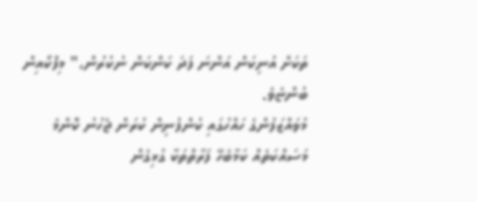ތަކަށް އުނިކަން އަންނަ ފަދަ ކަންކަން ނުކުރުން،" މިފްކޯއިން ބުންޏެވެ.
މުވައްޒަފުންގެ ހައްހުގައި ކުންފުނިން ކުރަން ޖެހުނު ކޮންމެ މަސައްކަތެއް ކަމާބެހޭ ފަރާތްތަކާ ގުޅިގެން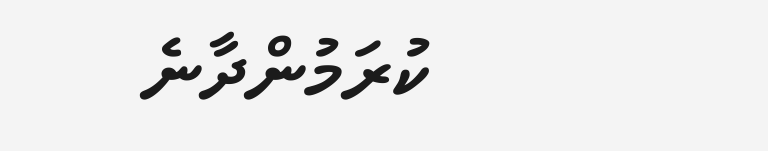ކުރަމުންދާނެ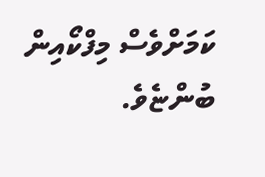ކަމަށްވެސް މިފްކޯއިން ބުންޏެވެ.